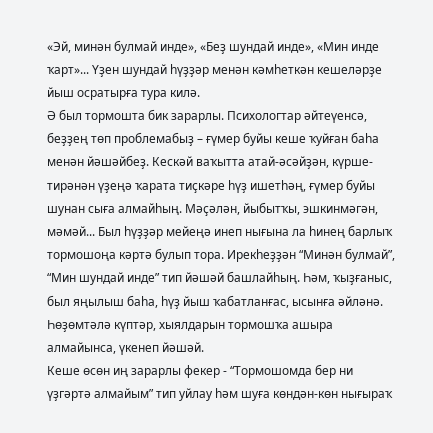«Эй, минән булмай инде», «Беҙ шундай инде», «Мин инде ҡарт»... Үҙен шундай һүҙҙәр менән кәмһеткән кешеләрҙе йыш осратырға тура килә.
Ә был тормошта бик зарарлы. Психологтар әйтеүенсә, беҙҙең төп проблемабыҙ – ғүмер буйы кеше ҡуйған баһа менән йәшәйбеҙ. Кескәй ваҡытта атай-әсәйҙән, күрше-тирәнән үҙеңә ҡарата тиҫкәре һүҙ ишетһәң, ғүмер буйы шунан сыға алмайһың. Мәҫәлән, йыбытҡы, эшкинмәгән, мәмәй... Был һүҙҙәр мейеңә инеп нығына ла һинең барлыҡ тормошоңа кәртә булып тора. Ирекһеҙҙән “Минән булмай”, “Мин шундай инде” тип йәшәй башлайһың. Һәм, ҡыҙғаныс, был яңылыш баһа, һүҙ йыш ҡабатланғас, ысынға әйләнә. Һөҙөмтәлә күптәр, хыялдарын тормошҡа ашыра алмайынса, үкенеп йәшәй.
Кеше өсөн иң зарарлы фекер - “Тормошомда бер ни үҙгәртә алмайым” тип уйлау һәм шуға көндән-көн нығыраҡ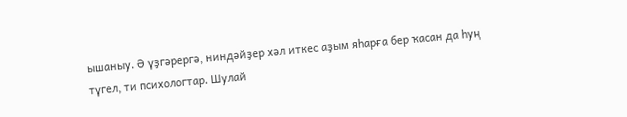ышаныу. Ә үҙгәрергә, ниндәйҙер хәл иткес аҙым яһарға бер ҡасан да һуң түгел, ти психологтар. Шулай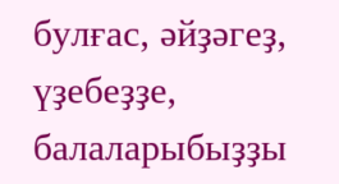булғас, әйҙәгеҙ, үҙебеҙҙе, балаларыбыҙҙы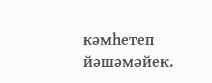кәмһетеп йәшәмәйек.